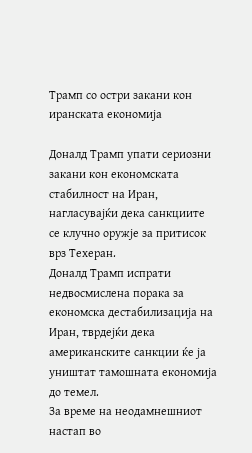Трамп со остри закани кон иранската економија

Доналд Трамп упати сериозни закани кон економската стабилност на Иран, нагласувајќи дека санкциите се клучно оружје за притисок врз Техеран.
Доналд Трамп испрати недвосмислена порака за економска дестабилизација на Иран, тврдејќи дека американските санкции ќе ја уништат тамошната економија до темел.
За време на неодамнешниот настап во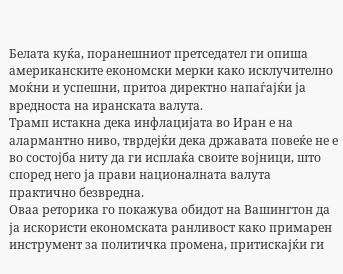Белата куќа, поранешниот претседател ги опиша американските економски мерки како исклучително моќни и успешни, притоа директно напаѓајќи ја вредноста на иранската валута.
Трамп истакна дека инфлацијата во Иран е на алармантно ниво, тврдејќи дека државата повеќе не е во состојба ниту да ги исплаќа своите војници, што според него ја прави националната валута практично безвредна.
Оваа реторика го покажува обидот на Вашингтон да ја искористи економската ранливост како примарен инструмент за политичка промена, притискајќи ги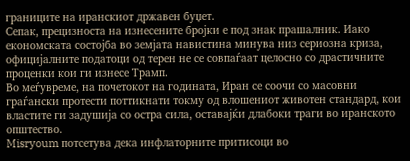границите на иранскиот државен буџет.
Сепак, прецизноста на изнесените бројки е под знак прашалник. Иако економската состојба во земјата навистина минува низ сериозна криза, официјалните податоци од терен не се совпаѓаат целосно со драстичните проценки кои ги изнесе Трамп.
Во меѓувреме, на почетокот на годината, Иран се соочи со масовни граѓански протести поттикнати токму од влошениот животен стандард, кои властите ги задушија со остра сила, оставајќи длабоки траги во иранското општество.
Misryoum потсетува дека инфлаторните притисоци во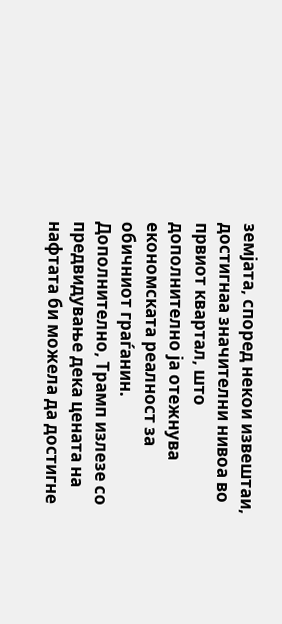земјата, според некои извештаи, достигнаа значителни нивоа во првиот квартал, што дополнително ја отежнува економската реалност за обичниот граѓанин.
Дополнително, Трамп излезе со предвидување дека цената на нафтата би можела да достигне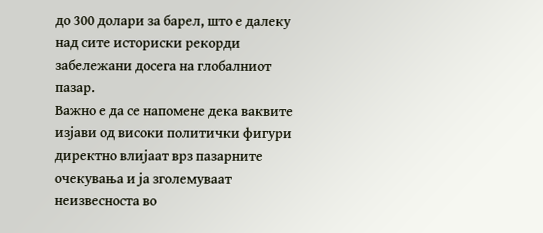до 300 долари за барел, што е далеку над сите историски рекорди забележани досега на глобалниот пазар.
Важно е да се напомене дека ваквите изјави од високи политички фигури директно влијаат врз пазарните очекувања и ја зголемуваат неизвесноста во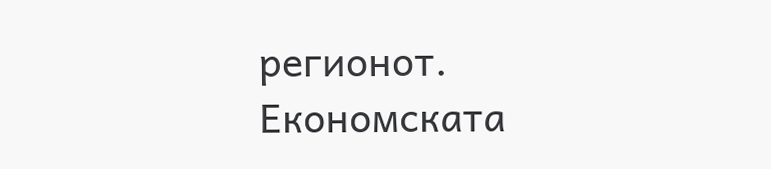регионот.
Економската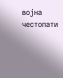војна честопати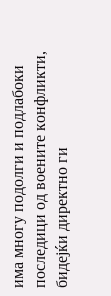има многу подолги и подлабоки последици од воените конфликти, бидејќи директно ги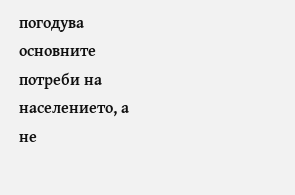погодува основните потреби на населението, а не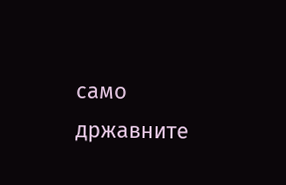само државните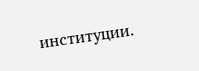институции.